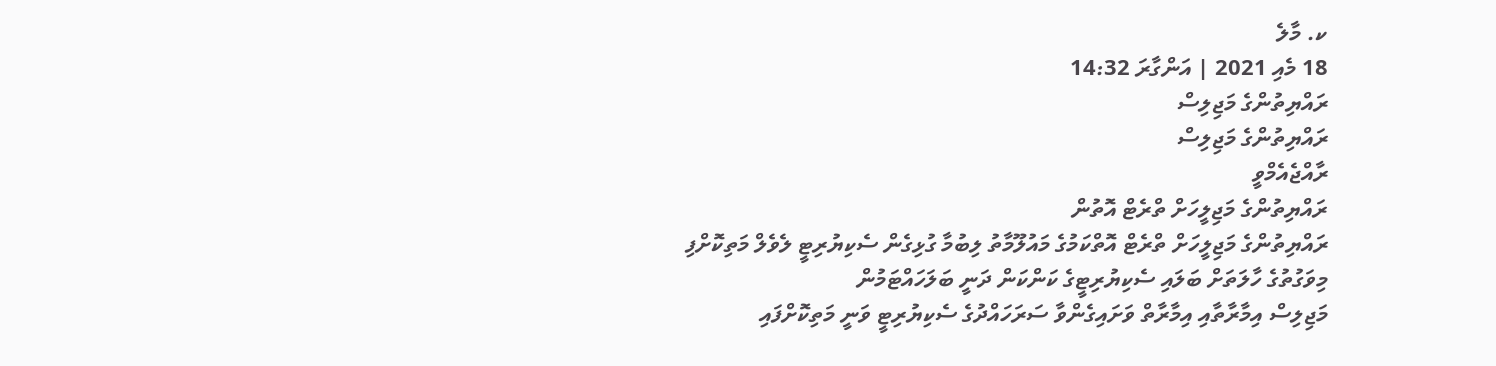ކ. މާލެ
18 މެއި 2021 | އަންގާރަ 14:32
ރައްޔިތުންގެ މަޖިލިސް
ރައްޔިތުންގެ މަޖިލިސް
ރާއްޖެއެމްވީ
ރައްޔިތުންގެ މަޖިލީހަށް ތްރެޓް އޮތުން
ރައްޔިތުންގެ މަޖިލީހަށް ތްރެޓް އޮތްކަމުގެ މައުލޫމާތު ލިބުމާ ގުޅިގެން ސެކިޔުރިޓީ ލެވެލް މަތިކޮށްފި
މިވަގުތުގެ ހާލަތަށް ބަލައި ސެކިޔުރިޓީގެ ކަންކަން ދަނީ ބަލަހައްޓަމުން
މަޖިލިސް އިމާރާތާއި އިމާރާތް ވަށައިގެންވާ ސަރަހައްދުގެ ސެކިޔުރިޓީ ވަނީ މަތިކޮށްފައި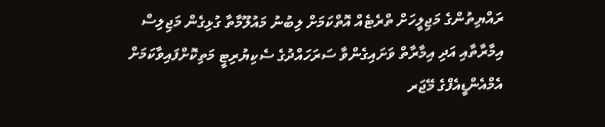ރައްޔިތުންގެ މަޖިލީހަށް ތްރެޓެއް އޮތްކަމަށް ލިބުނު މައުލޫމާތާ ގުޅިގެން މަޖިލިސް އިމާރާތާއި އަދި އިމާރާތް ވަށައިގެންވާ ސަރަހައްދުގެ ސެކިޔުރިޓީ މަތިކޮށްފައިވާކަމަށް އެމްއެންޑީއެފްގެ މޭޖަރ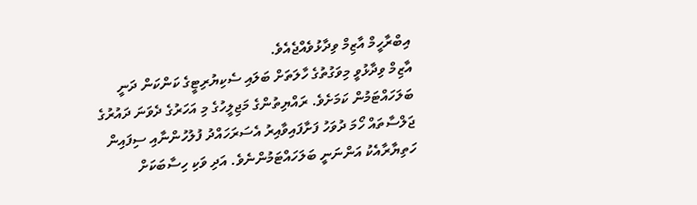އިބްރާހީމް އާޒިމް ވިދާޅުވެއްޖެއެވެ.
އާޒިމް ވިދާޅުވީ މިވަގުތުގެ ހާލަތަށް ބަލައި ސެކިޔުރިޓީގެ ކަންކަން ދަނީ ބަލަހައްޓަމުން ކަމަށެވެ. ރައްޔިތުންގެ މަޖިލީހުގެ މި އަހަރުގެ ދެވަނަ ދައުރުގެ ޖަލްސާތައް ހޯމަ ދުވަހު ފަށާފައިވާއިރު އެސަރަހައްދު ފުލުހުންނާއި ސިފައިން ހަތިޔާރާއެކު އަންނަނީ ބަލަހައްޓަމުންނެވެ. އަދި ވަކި ހިސާބަކަށް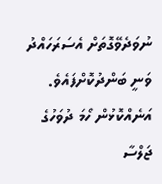ނުވަދެވޭގޮތަށް އެސަރަހައްދު ވަނީ ބަންދުކޮށްފައެވެ.
އަނެއްކޮޅުން ހޯމަ ދުވަހުގެ ޖަލްސާ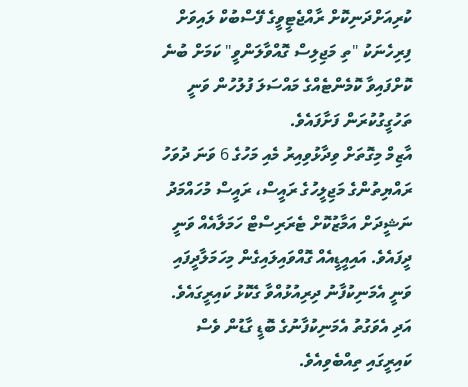ކުރިއަށްދަނިކޮށް ރާއްޖެޓީވީގެ ފޭސްބުކް ލައިވަށް ފިރިހެނަކު "ތި މަޖިލިސް ގޮއްވާލަންވީ" ކަމަށް ބުނެ ކޮށްފައިވާ ކޮމެންޓެއްގެ މައްސަލަ ފުލުހުން ވަނީ ތަހުގީގުކުރަން ފަށާފައެވެ.
އާޒިމް މިގޮތަށް ވިދާޅުވިއިރު މެއި މަހުގެ 6 ވަނަ ދުވަހު ރައްޔިތުންގެ މަޖިލީހުގެ ރައީސް، ރައީސް މުހައްމަދު ނަޝީދަށް އަމާޒުކޮށް ޓެރަރިސްޓް ހަމަލާއެއް ވަނީ ދީފައެވެ. އައިއީޑީއެއް ގޮއްވައިލައިގެން މިހަމަލާދީފައި ވަނީ އެމަނިކުފާނު ދިރިއުޅުއްވާ ގެކޮޅު ކައިރީގައެވެ. އަދި އެވަގުތު އެމަނިކުފާނުގެ ބޮޑީ ގާޑުން ވެސް ކައިރީގައި ތިއްބެވިއެވެ.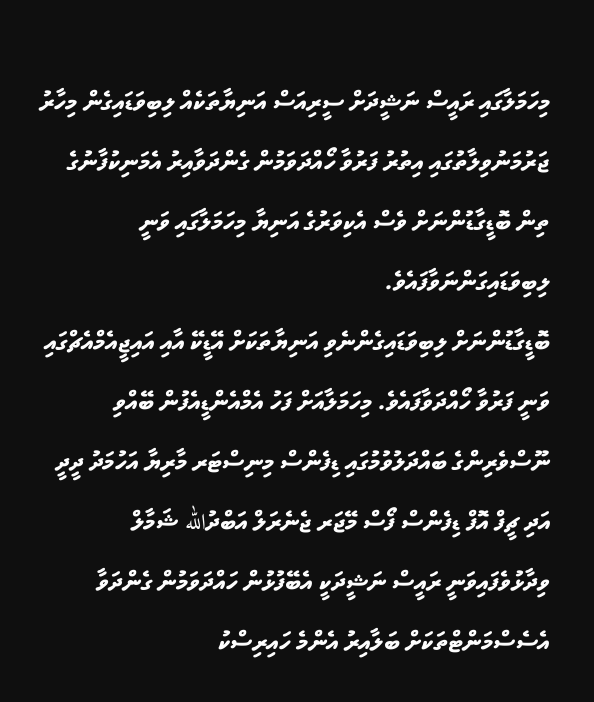މިހަމަލާގައި ރައީސް ނަޝީދަށް ސީރިއަސް އަނިޔާތަކެއް ލިބިވަޑައިގެން މިހާރު ޖަރުމަނުވިލާތުގައި އިތުރު ފަރުވާ ހޯއްދަވަމުން ގެންދަވާއިރު އެމަނިކުފާނުގެ ތިން ބޮޑީގާޑުންނަށް ވެސް އެކިވަރުގެ އަނިޔާ މިހަމަލާގައި ވަނީ ލިބިވަޑައިގަންނަވާފައެވެ.
ބޮޑީގާޑުންނަށް ލިބިވަޑައިގެންނެވި އަނިޔާތަކަށް އޭޑީކޭ އާއި އައިޖީއެމްއެޗްގައި ވަނީ ފަރުވާ ހޯއްދަވާފައެވެ. މިހަމަލާއަށް ފަހު އެމްއެންޑީއެފުން ބޭއްވި ނޫސްވެރިންގެ ބައްދަލުވުމުގައި ޑިފެންސް މިނިސްޓަރ މާރިޔާ އަހުމަދު ދީދީ އަދި ޗީފް އޮފް ޑިފެންސް ފޯސް މޭޖަރ ޖެނެރަލް އަބްދުالله ޝަމާލް ވިދާޅުވެފައިވަނީ ރައީސް ނަޝީދަކީ އެބޭފުޅުން ހައްދަވަމުން ގެންދަވާ އެސެސްމަންޓްތަކަށް ބަލާއިރު އެންމެ ހައިރިސްކު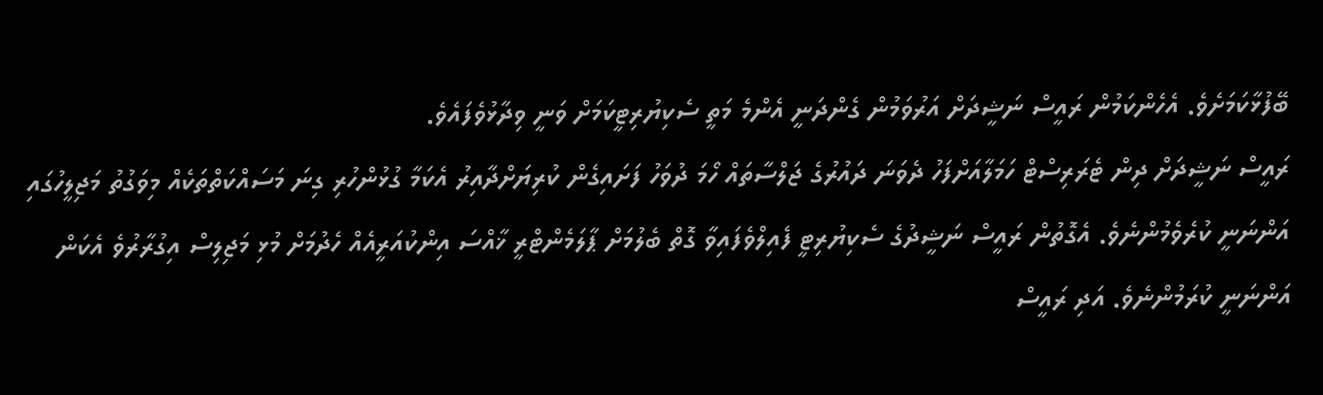ބޭފުޅާކަމަށެވެ. އެހެންކަމުން ރައީސް ނަޝީދަށް އަރުވަމުން ގެންދަނީ އެންމެ މަތީ ސެކިޔުރިޓީކަމަށް ވަނީ ވިދާޅުވެފައެވެ.
ރައީސް ނަޝީދަށް ދިން ޓެރަރިސްޓް ހަމަލާއަށްފަހު ދެވަނަ ދައުރުގެ ޖަލްސާތައް ހޯމަ ދުވަހު ފަށައިގެން ކުރިޔަށްދާއިރު އެކަމާ ގުޅުންހުރި ގިނަ މަސައްކަތްތަކެއް މިވަގުތު މަޖިލީހުގައި އަންނަނީ ކުރެވެމުންނެވެ. އެގޮތުން ރައީސް ނަޝީދުގެ ސެކިޔުރިޓީ ފެއިލްވެފައިވާ ގޮތް ބެލުމަށް ޕާލަމެންޓްރީ ޚާއްސަ އިންކުއަރީއެއް ހެދުމަށް މުޅި މަޖިލިސް އިގުރާރުވެ އެކަން އަންނަނީ ކުރަމުންނެވެ. އަދި ރައީސް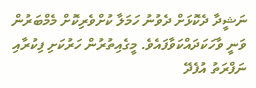ނަޝީދާ ދެކޮޅަށް ދެވުނު ހަމަލާ ކުށްވެރިކޮށް މެމްބަރުން ވަނީ ވާހަކަދައްކަވާފައެވެ. މީގެއިތުރުން ހަރުކަށި ފިކުރާއި ނަފްރަތު އުފެދޭ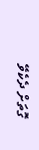ގޮތަށް ދެކެވޭ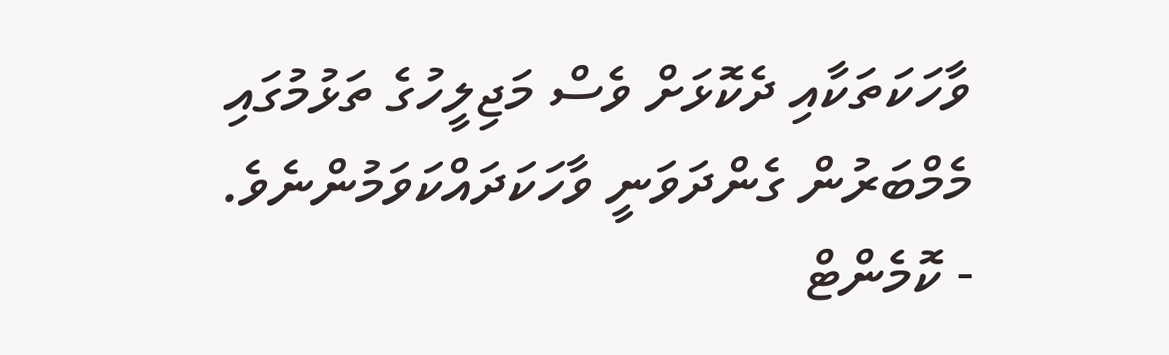ވާހަކަތަކާއި ދެކޮޅަށް ވެސް މަޖިލީހުގެ ތަޅުމުގައި މެމްބަރުން ގެންދަވަނީ ވާހަކަދައްކަވަމުންނެވެ.
- ކޮމެންޓް